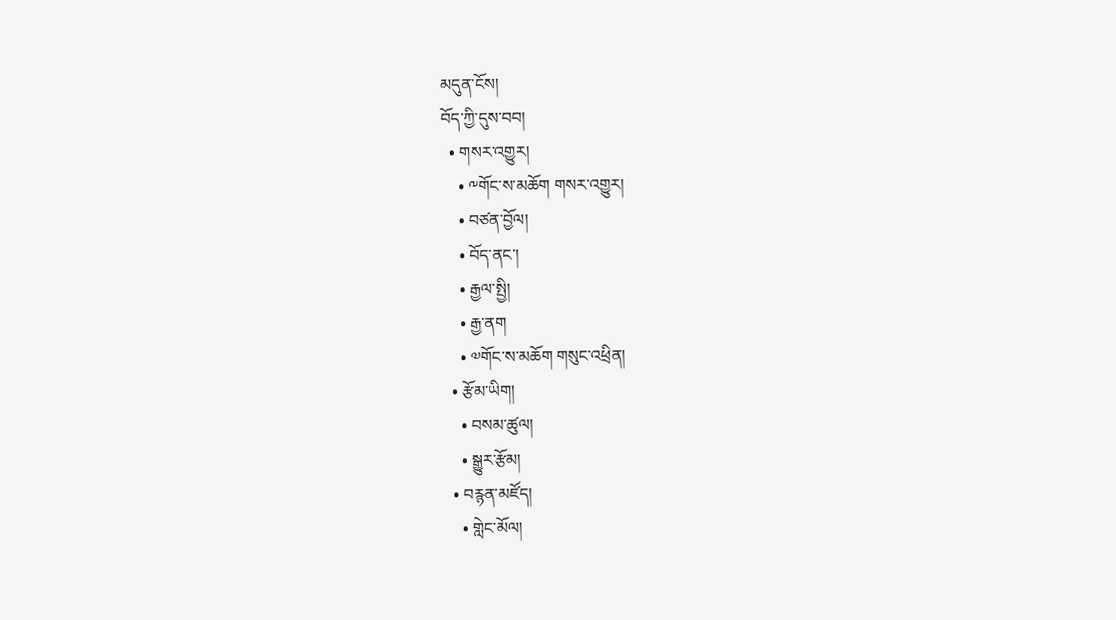མདུན་ངོས།
བོད་ཀྱི་དུས་བབ།
  • གསར་འགྱུར།
    • ༸གོང་ས་མཆོག གསར་འགྱུར།
    • བཙན་བྱོལ།
    • བོད་ནང་།
    • རྒྱལ་སྤྱི།
    • རྒྱ་ནག
    • ༧གོང་ས་མཆོག གསུང་འཕྲིན།
  • རྩོམ་ཡིག།
    • བསམ་ཚུལ།
    • སྒྱུར་རྩོམ།
  • བརྙན་མཛོད།
    • གླེང་མོལ།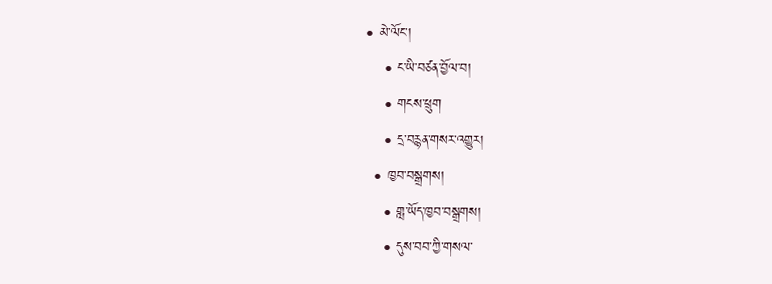• མེ་ལོང་།
    • ང་ཡི་བཙན་བྱོལ་བ།
    • གངས་ཕྲུག
    • དྲ་བརྙན་གསར་འགྱུར།
  • ཁྱབ་བསྒྲགས།
    • གླ་ཡོད་ཁྱབ་བསྒྲགས།
    • དུས་བབ་ཀྱི་གསལ་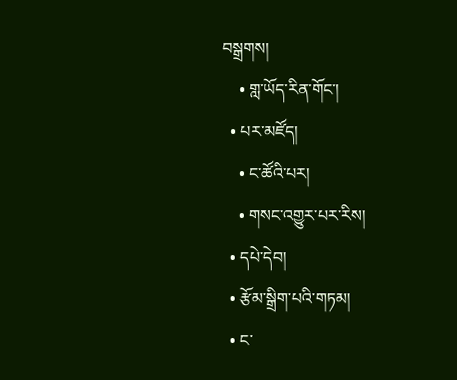བསྒྲགས།
    • གླ་ཡོད་རིན་གོང་།
  • པར་མཛོད།
    • ང་ཚོའི་པར།
    • གསང་འགྱུར་པར་རིས།
  • དཔེ་དེབ།
  • རྩོམ་སྒྲིག་པའི་གཏམ།
  • ང་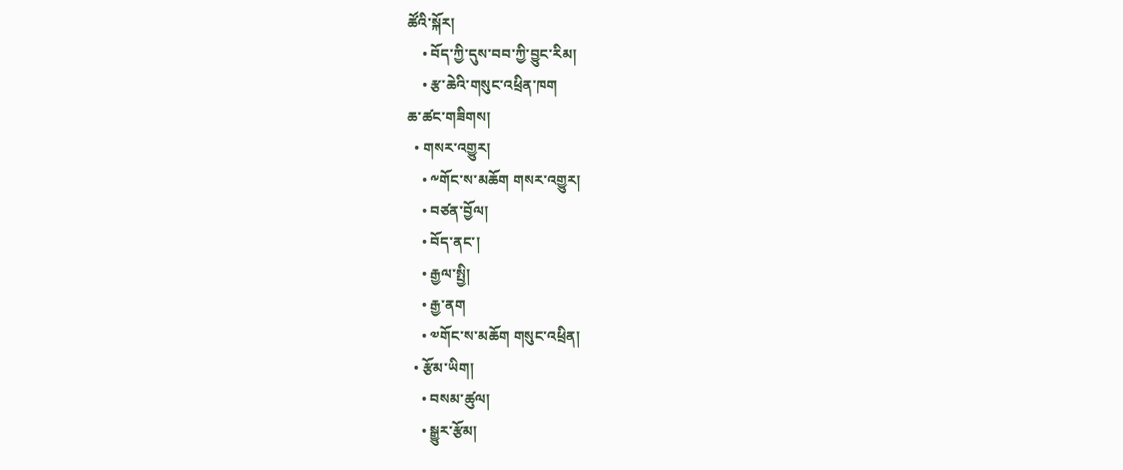ཚོའི་སྐོར།
    • བོད་ཀྱི་དུས་བབ་ཀྱི་བྱུང་རིམ།
    • རྩ་ཆེའི་གསུང་འཕྲིན་ཁག
ཆ་ཚང་གཟིགས།
  • གསར་འགྱུར།
    • ༸གོང་ས་མཆོག གསར་འགྱུར།
    • བཙན་བྱོལ།
    • བོད་ནང་།
    • རྒྱལ་སྤྱི།
    • རྒྱ་ནག
    • ༧གོང་ས་མཆོག གསུང་འཕྲིན།
  • རྩོམ་ཡིག།
    • བསམ་ཚུལ།
    • སྒྱུར་རྩོམ།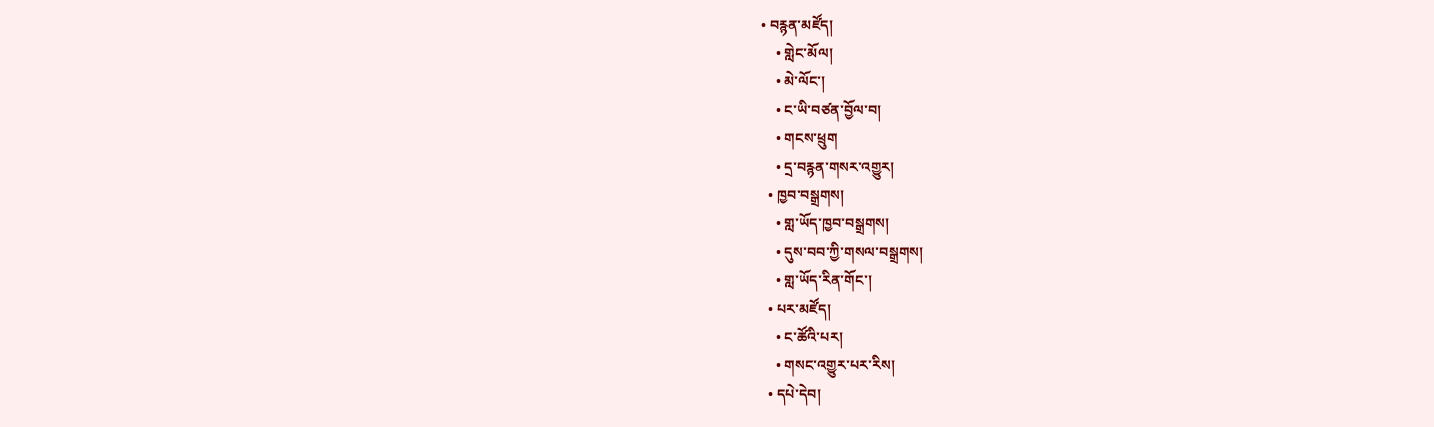• བརྙན་མཛོད།
    • གླེང་མོལ།
    • མེ་ལོང་།
    • ང་ཡི་བཙན་བྱོལ་བ།
    • གངས་ཕྲུག
    • དྲ་བརྙན་གསར་འགྱུར།
  • ཁྱབ་བསྒྲགས།
    • གླ་ཡོད་ཁྱབ་བསྒྲགས།
    • དུས་བབ་ཀྱི་གསལ་བསྒྲགས།
    • གླ་ཡོད་རིན་གོང་།
  • པར་མཛོད།
    • ང་ཚོའི་པར།
    • གསང་འགྱུར་པར་རིས།
  • དཔེ་དེབ།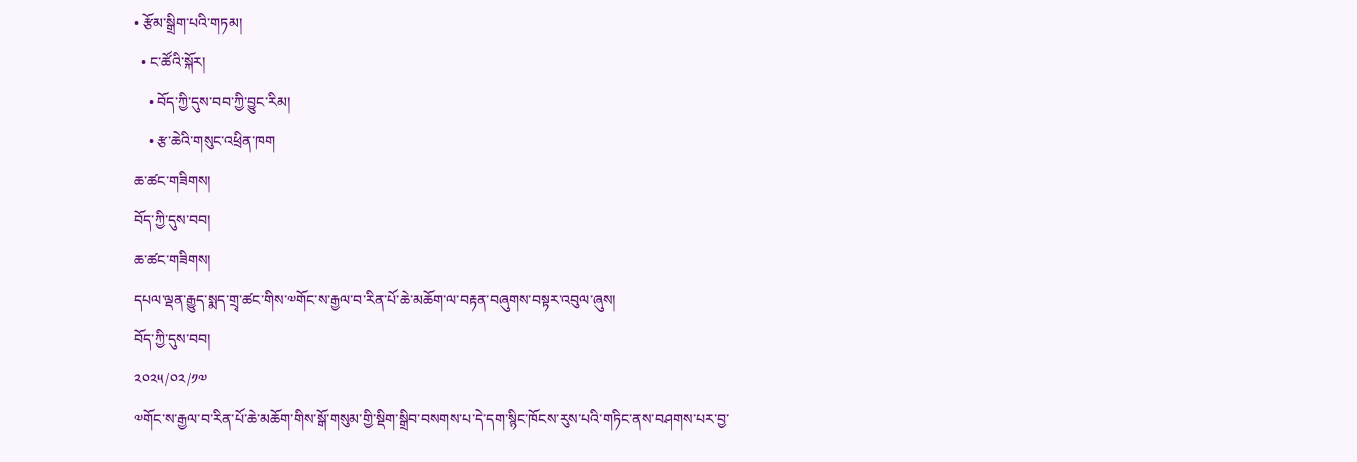• རྩོམ་སྒྲིག་པའི་གཏམ།
  • ང་ཚོའི་སྐོར།
    • བོད་ཀྱི་དུས་བབ་ཀྱི་བྱུང་རིམ།
    • རྩ་ཆེའི་གསུང་འཕྲིན་ཁག
ཆ་ཚང་གཟིགས།
བོད་ཀྱི་དུས་བབ།
ཆ་ཚང་གཟིགས།
དཔལ་ལྡན་རྒྱུད་སྨད་གྲྭ་ཚང་གིས་༧གོང་ས་རྒྱལ་བ་རིན་པོ་ཆེ་མཆོག་ལ་བརྟན་བཞུགས་བསྟར་འབུལ་ཞུས།
བོད་ཀྱི་དུས་བབ།
༢༠༢༥/༠༢/༡༧
༧གོང་ས་རྒྱལ་བ་རིན་པོ་ཆེ་མཆོག་གིས་སྒོ་གསུམ་གྱི་སྡིག་སྒྲིབ་བསགས་པ་དེ་དག་སྙིང་ཁོངས་རུས་པའི་གཏིང་ནས་བཤགས་པར་བྱ་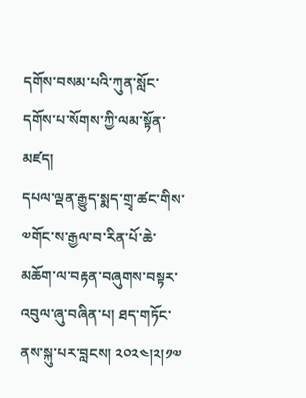དགོས་བསམ་པའི་ཀུན་སློང་དགོས་པ་སོགས་ཀྱི་ལམ་སྟོན་མཛད།
དཔལ་ལྡན་རྒྱུད་སྨད་གྲྭ་ཚང་གིས་༧གོང་ས་རྒྱལ་བ་རིན་པོ་ཆེ་མཆོག་ལ་བརྟན་བཞུགས་བསྟར་འབུལ་ཞུ་བཞིན་པ། ཐད་གཏོང་ནས་སྐུ་པར་བླངས། ༢༠༢༤།༢།༡༧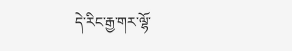དེ་རིང་རྒྱ་གར་ལྷོ་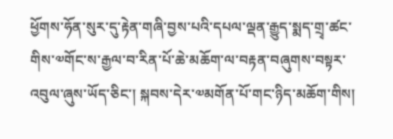ཕྱོགས་ཧོན་སུར་དུ་རྟེན་གཞི་བྱས་པའི་དཔལ་ལྡན་རྒྱུད་སྨད་གྲྭ་ཚང་གིས་༧གོང་ས་རྒྱལ་བ་རིན་པོ་ཆེ་མཆོག་ལ་བརྟན་བཞུགས་བསྟར་འབུལ་ཞུས་ཡོད་ཅིང་། སྐབས་དེར་༧མགོན་པོ་གང་ཉིད་མཆོག་གིས།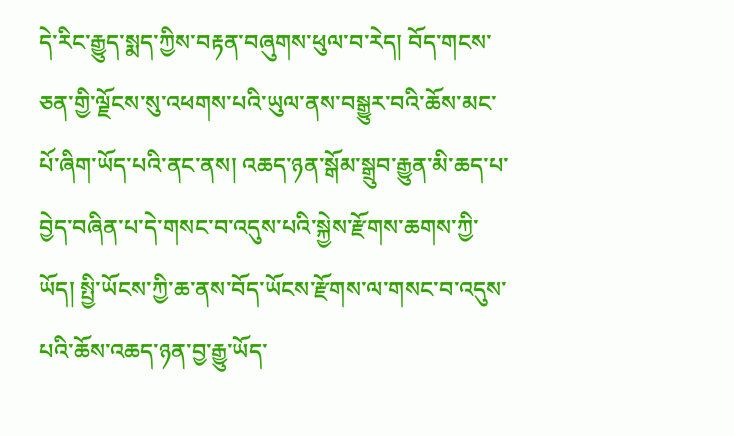དེ་རིང་རྒྱུད་སྨད་ཀྱིས་བརྟན་བཞུགས་ཕུལ་བ་རེད། བོད་གངས་ཅན་གྱི་ལྗོངས་སུ་འཕགས་པའི་ཡུལ་ནས་བསྒྱུར་བའི་ཆོས་མང་པོ་ཞིག་ཡོད་པའི་ནང་ནས། འཆད་ཉན་སྒོམ་སྒྲུབ་རྒྱུན་མི་ཆད་པ་བྱེད་བཞིན་པ་དེ་གསང་བ་འདུས་པའི་སྐྱེས་རྫོགས་ཆགས་ཀྱི་ཡོད། སྤྱི་ཡོངས་ཀྱི་ཆ་ནས་བོད་ཡོངས་རྫོགས་ལ་གསང་བ་འདུས་པའི་ཆོས་འཆད་ཉན་བྱ་རྒྱུ་ཡོད་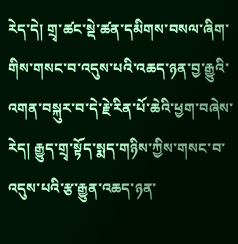རེད་དེ། གྲྭ་ཚང་སྡེ་ཚན་དམིགས་བསལ་ཞིག་གིས་གསང་བ་འདུས་པའི་འཆད་ཉན་བྱ་རྒྱུའི་འགན་བསྐུར་བ་དེ་རྗེ་རིན་པོ་ཆེའི་ཕྱག་བཞེས་རེད། རྒྱུད་གྲྭ་སྟོད་སྨད་གཉིས་ཀྱིས་གསང་བ་འདུས་པའི་རྩ་རྒྱུན་འཆད་ཉན་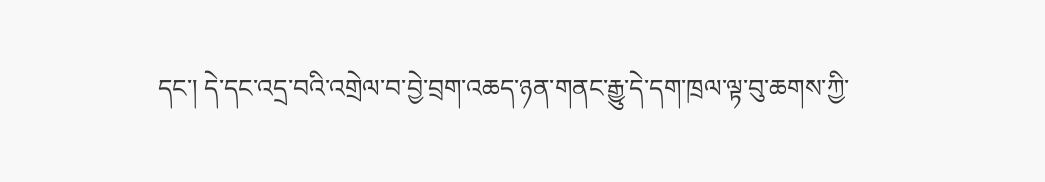དང་། དེ་དང་འདྲ་བའི་འགྲེལ་བ་བྱེ་བྲག་འཆད་ཉན་གནང་རྒྱུ་དེ་དག་ཁྲལ་ལྟ་བུ་ཆགས་ཀྱི་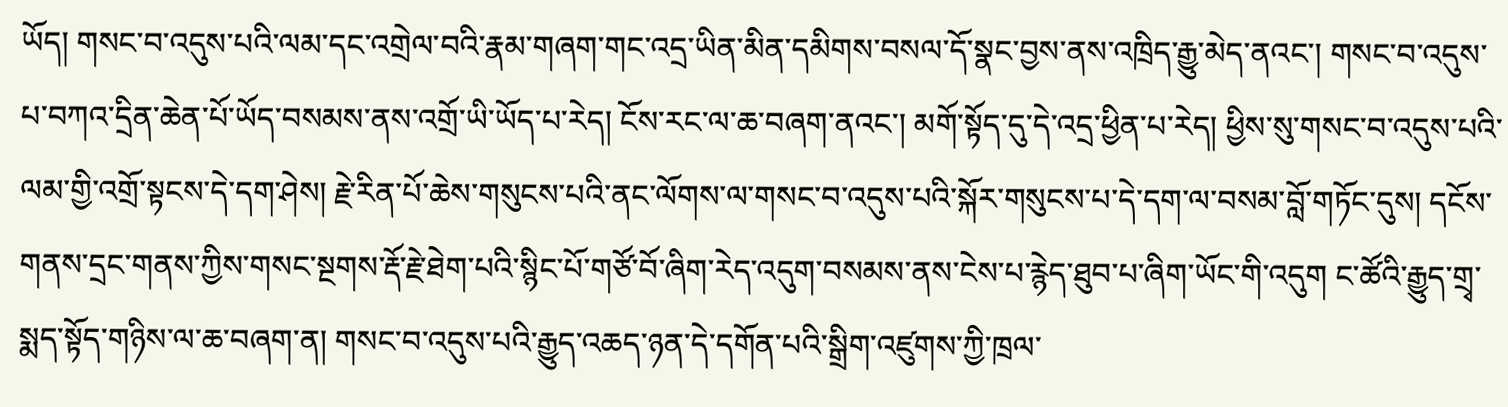ཡོད། གསང་བ་འདུས་པའི་ལམ་དང་འགྲེལ་བའི་རྣམ་གཞག་གང་འདྲ་ཡིན་མིན་དམིགས་བསལ་དོ་སྣང་བྱས་ནས་འཁྲིད་རྒྱུ་མེད་ནའང་། གསང་བ་འདུས་པ་བཀའ་དྲིན་ཆེན་པོ་ཡོད་བསམས་ནས་འགྲོ་ཡི་ཡོད་པ་རེད། ངོས་རང་ལ་ཆ་བཞག་ནའང་། མགོ་སྟོད་དུ་དེ་འདྲ་ཕྱིན་པ་རེད། ཕྱིས་སུ་གསང་བ་འདུས་པའི་ལམ་གྱི་འགྲོ་སྟངས་དེ་དག་ཤེས། རྗེ་རིན་པོ་ཆེས་གསུངས་པའི་ནང་ལོགས་ལ་གསང་བ་འདུས་པའི་སྐོར་གསུངས་པ་དེ་དག་ལ་བསམ་བློ་གཏོང་དུས། དངོས་གནས་དྲང་གནས་ཀྱིས་གསང་སྔགས་རྡོ་རྗེ་ཐེག་པའི་སྙིང་པོ་གཙོ་བོ་ཞིག་རེད་འདུག་བསམས་ནས་ངེས་པ་རྙེད་ཐུབ་པ་ཞིག་ཡོང་གི་འདུག ང་ཚོའི་རྒྱུད་གྲྭ་སྨད་སྟོད་གཉིས་ལ་ཆ་བཞག་ན། གསང་བ་འདུས་པའི་རྒྱུད་འཆད་ཉན་དེ་དགོན་པའི་སྒྲིག་འཛུགས་ཀྱི་ཁྲལ་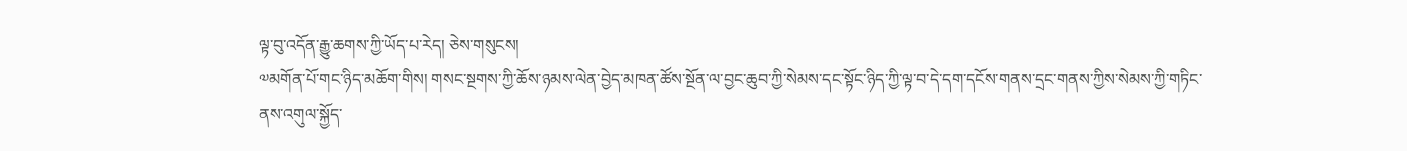ལྟ་བུ་འདོན་རྒྱུ་ཆགས་ཀྱི་ཡོད་པ་རེད། ཅེས་གསུངས།
༧མགོན་པོ་གང་ཉིད་མཆོག་གིས། གསང་སྔགས་ཀྱི་ཆོས་ཉམས་ལེན་བྱེད་མཁན་ཚོས་སྔོན་ལ་བྱང་ཆུབ་ཀྱི་སེམས་དང་སྟོང་ཉིད་ཀྱི་ལྟ་བ་དེ་དག་དངོས་གནས་དྲང་གནས་ཀྱིས་སེམས་ཀྱི་གཏིང་ནས་འགུལ་སྐྱོད་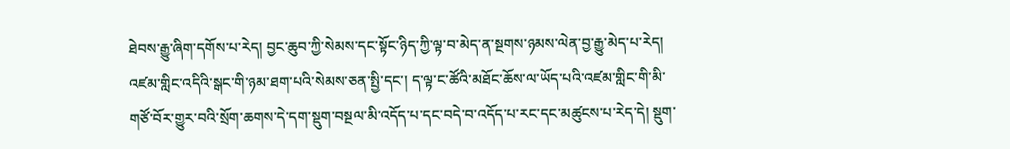ཐེབས་རྒྱུ་ཞིག་དགོས་པ་རེད། བྱང་ཆུབ་ཀྱི་སེམས་དང་སྟོང་ཉིད་ཀྱི་ལྟ་བ་མེད་ན་སྔགས་ཉམས་ལེན་བྱ་རྒྱུ་མེད་པ་རེད། འཛམ་གླིང་འདིའི་སྒང་གི་ཉམ་ཐག་པའི་སེམས་ཅན་སྤྱི་དང་། ད་ལྟ་ང་ཚོའི་མཐོང་ཆོས་ལ་ཡོད་པའི་འཛམ་གླིང་གི་མི་གཙོ་བོར་གྱུར་བའི་སྲོག་ཆགས་དེ་དག་སྡུག་བསྔལ་མི་འདོད་པ་དང་བདེ་བ་འདོད་པ་རང་དང་མཚུངས་པ་རེད་དེ། སྡུག་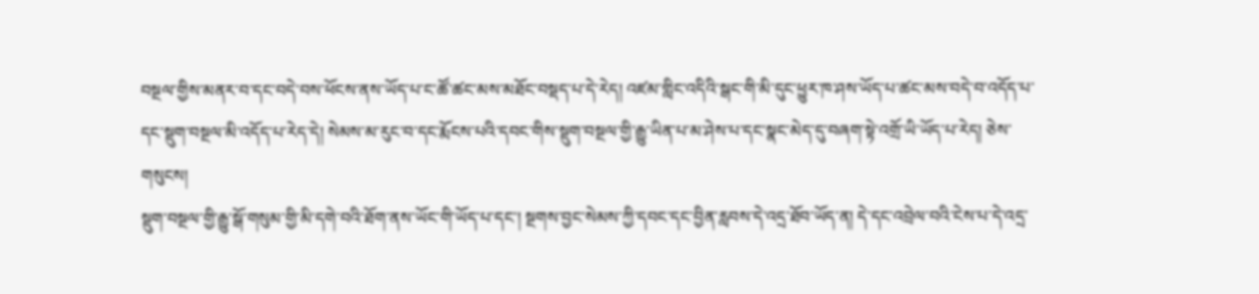བསྔལ་གྱིས་མནར་བ་དང་བདེ་བས་ཕོངས་ནས་ཡོད་པ་ང་ཚོ་ཚང་མས་མཐོང་བསྡད་པ་དེ་རེད། འཛམ་གླིང་འདིའི་སྒང་གི་མི་དུང་ཕྱུར་ཁ་ཤས་ཡོད་པ་ཚང་མས་བདེ་བ་འདོད་པ་དང་སྡུག་བསྔལ་མི་འདོད་པ་རེད་དེ། སེམས་མ་རུང་བ་དང་རྨོངས་པའི་དབང་གིས་སྡུག་བསྔལ་གྱི་རྒྱུ་ཡིན་པ་མ་ཤེས་པ་དང་སྣང་མེད་དུ་བཞག་སྟེ་འགྲོ་ཡི་ཡོད་པ་རེད། ཅེས་གསུངས།
སྡུག་བསྔལ་གྱི་རྒྱུ་སྒོ་གསུམ་གྱི་མི་དགེ་བའི་ཐོག་ནས་ཡོང་གི་ཡོད་པ་དང་། སྔགས་བྱང་སེམས་ཀྱི་དབང་དང་བྱིན་རླབས་དེ་འདྲ་ཐོབ་ཡོད་ན། དེ་དང་འབྲེལ་བའི་ངེས་པ་དེ་འདྲ་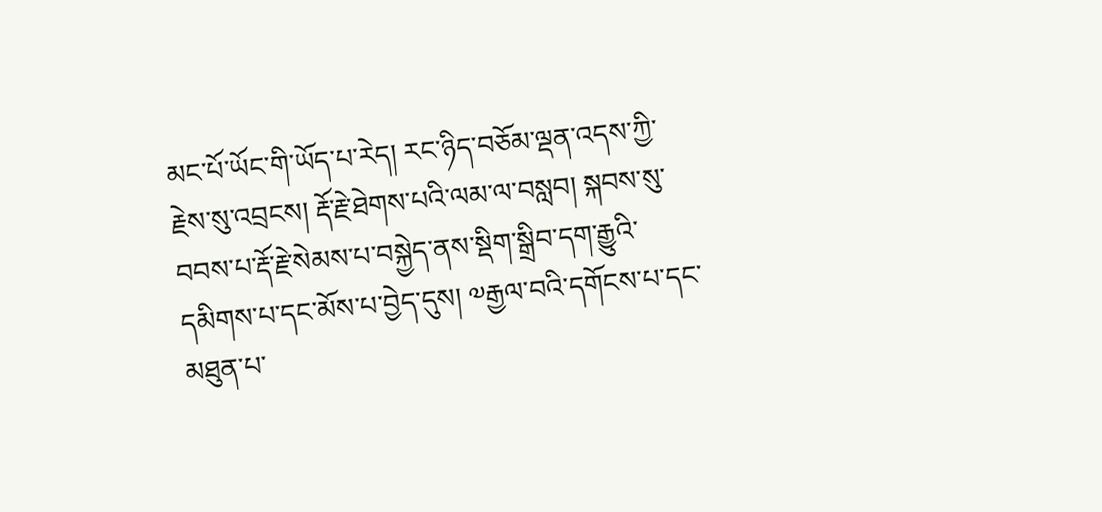མང་པོ་ཡོང་གི་ཡོད་པ་རེད། རང་ཉིད་བཅོམ་ལྡན་འདས་ཀྱི་རྗེས་སུ་འབྲངས། རྡོ་རྗེ་ཐེགས་པའི་ལམ་ལ་བསླབ། སྐབས་སུ་བབས་པ་རྡོ་རྗེ་སེམས་པ་བསྐྱེད་ནས་སྡིག་སྒྲིབ་དག་རྒྱུའི་དམིགས་པ་དང་མོས་པ་བྱེད་དུས། ༧རྒྱལ་བའི་དགོངས་པ་དང་མཐུན་པ་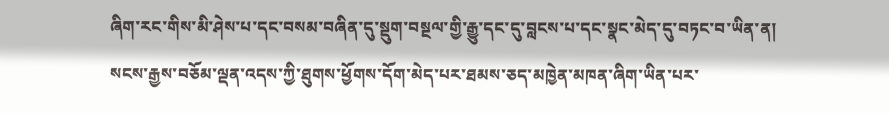ཞིག་རང་གིས་མི་ཤེས་པ་དང་བསམ་བཞིན་དུ་སྡུག་བསྔལ་གྱི་རྒྱུ་དང་དུ་བླངས་པ་དང་སྣང་མེད་དུ་བཏང་བ་ཡིན་ན། སངས་རྒྱས་བཅོམ་ལྡན་འདས་ཀྱི་ཐུགས་ཕྱོགས་དོག་མེད་པར་ཐམས་ཅད་མཁྱེན་མཁན་ཞིག་ཡིན་པར་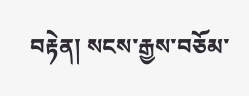བརྟེན། སངས་རྒྱས་བཅོམ་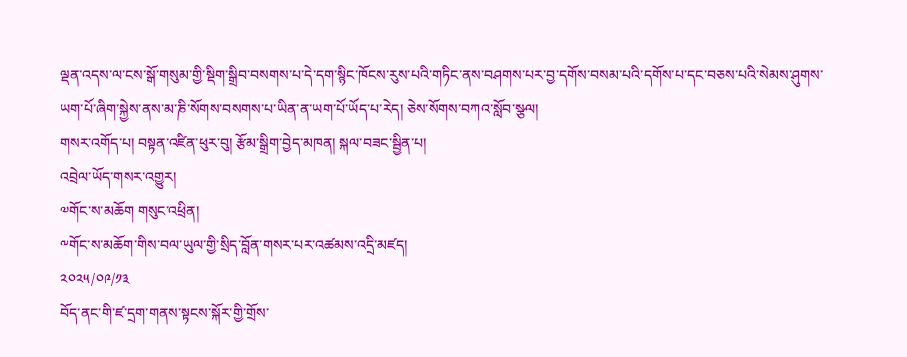ལྡན་འདས་ལ་ངས་སྒོ་གསུམ་གྱི་སྡིག་སྒྲིབ་བསགས་པ་དེ་དག་སྙིང་ཁོངས་རུས་པའི་གཏིང་ནས་བཤགས་པར་བྱ་དགོས་བསམ་པའི་དགོས་པ་དང་བཅས་པའི་སེམས་ཤུགས་ཡག་པོ་ཞིག་སྐྱེས་ནས་མ་ཎི་སོགས་བསགས་པ་ཡིན་ན་ཡག་པོ་ཡོད་པ་རེད། ཅེས་སོགས་བཀའ་སློབ་སྩལ།
གསར་འགོད་པ། བསྟན་འཛིན་ཕུར་བུ། རྩོམ་སྒྲིག་བྱེད་མཁན། སྐལ་བཟང་སྦྱིན་པ།
འབྲེལ་ཡོད་གསར་འགྱུར།
༧གོང་ས་མཆོག གསུང་འཕྲིན།
༸གོང་ས་མཆོག་གིས་བལ་ཡུལ་གྱི་སྲིད་བློན་གསར་པར་འཚམས་འདྲི་མཛད།
༢༠༢༥/༠༩/༡༣
བོད་ནང་གི་ཛ་དྲག་གནས་སྟངས་སྐོར་གྱི་གྲོས་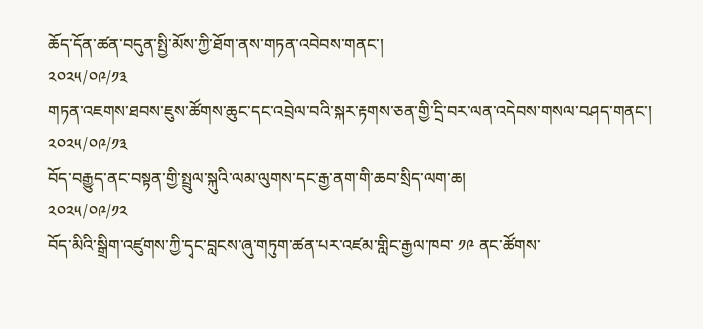ཆོད་དོན་ཚན་བདུན་སྤྱི་མོས་ཀྱི་ཐོག་ནས་གཏན་འབེབས་གནང་།
༢༠༢༥/༠༩/༡༣
གཏན་འཇགས་ཐབས་ཇུས་ཚོགས་ཆུང་དང་འབྲེལ་བའི་སྐར་རྟགས་ཅན་གྱི་དྲི་བར་ལན་འདེབས་གསལ་བཤད་གནང་།
༢༠༢༥/༠༩/༡༣
བོད་བརྒྱུད་ནང་བསྟན་གྱི་སྤྲུལ་སྐུའི་ལམ་ལུགས་དང་རྒྱ་ནག་གི་ཆབ་སྲིད་ལག་ཆ།
༢༠༢༥/༠༩/༡༢
བོད་མིའི་སྒྲིག་འཛུགས་ཀྱི་དྭང་བླངས་ཞུ་གཏུག་ཚན་པར་འཛམ་གླིང་རྒྱལ་ཁབ་ ༡༩ ནང་ཚོགས་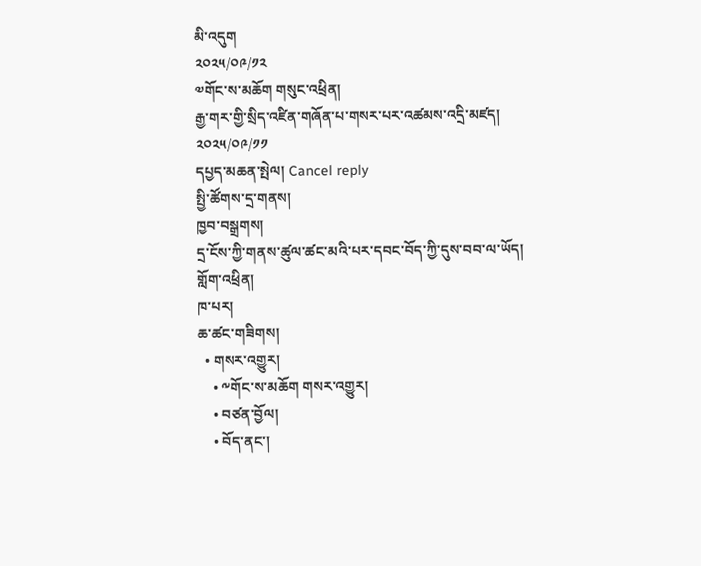མི་འདུག
༢༠༢༥/༠༩/༡༢
༧གོང་ས་མཆོག གསུང་འཕྲིན།
རྒྱ་གར་གྱི་སྲིད་འཛིན་གཞོན་པ་གསར་པར་འཚམས་འདྲི་མཛད།
༢༠༢༥/༠༩/༡༡
དཔྱད་མཆན་སྤེལ། Cancel reply
སྤྱི་ཚོགས་དྲ་གནས།
ཁྱབ་བསྒྲགས།
དྲ་ངོས་ཀྱི་གནས་ཚུལ་ཚང་མའི་པར་དབང་བོད་ཀྱི་དུས་བབ་ལ་ཡོད།
གློག་འཕྲིན།
ཁ་པར།
ཆ་ཚང་གཟིགས།
  • གསར་འགྱུར།
    • ༸གོང་ས་མཆོག གསར་འགྱུར།
    • བཙན་བྱོལ།
    • བོད་ནང་།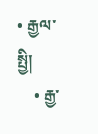• རྒྱལ་སྤྱི།
    • རྒྱ་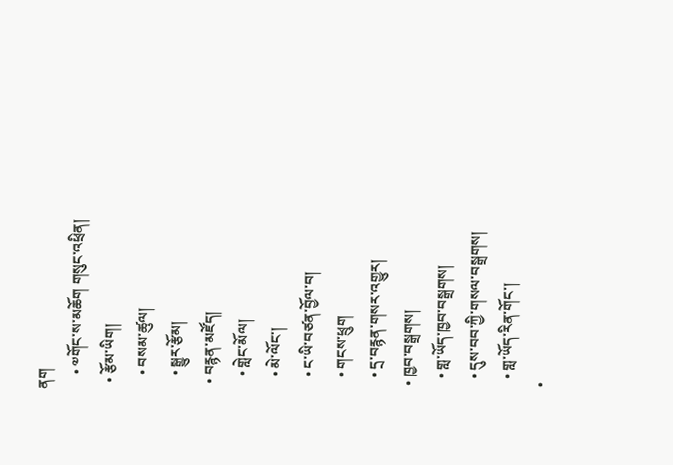ནག
    • ༧གོང་ས་མཆོག གསུང་འཕྲིན།
  • རྩོམ་ཡིག།
    • བསམ་ཚུལ།
    • སྒྱུར་རྩོམ།
  • བརྙན་མཛོད།
    • གླེང་མོལ།
    • མེ་ལོང་།
    • ང་ཡི་བཙན་བྱོལ་བ།
    • གངས་ཕྲུག
    • དྲ་བརྙན་གསར་འགྱུར།
  • ཁྱབ་བསྒྲགས།
    • གླ་ཡོད་ཁྱབ་བསྒྲགས།
    • དུས་བབ་ཀྱི་གསལ་བསྒྲགས།
    • གླ་ཡོད་རིན་གོང་།
  •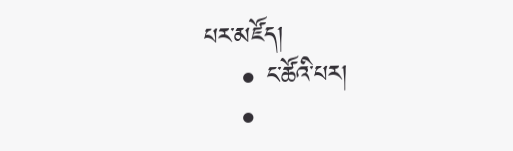པར་མཛོད།
    • ང་ཚོའི་པར།
    •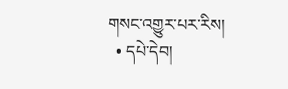གསང་འགྱུར་པར་རིས།
  • དཔེ་དེབ།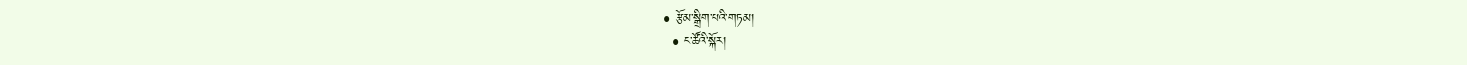• རྩོམ་སྒྲིག་པའི་གཏམ།
  • ང་ཚོའི་སྐོར།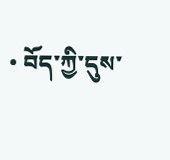• བོད་ཀྱི་དུས་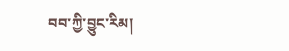བབ་ཀྱི་བྱུང་རིམ།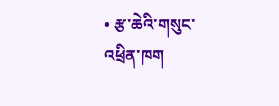• རྩ་ཆེའི་གསུང་འཕྲིན་ཁག